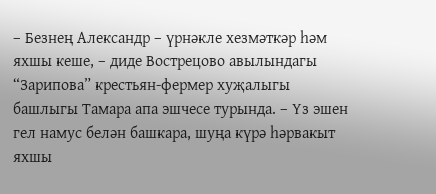– Безнең Александр – үрнәкле хезмәткәр һәм яхшы кеше, – диде Вострецово авылындагы “Зарипова” крестьян-фермер хуҗалыгы башлыгы Тамара апа эшчесе турында. – Үз эшен гел намус белән башкара, шуңа күрә һәрвакыт яхшы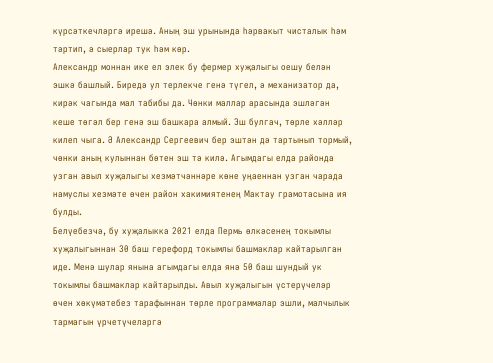күрсәткечләргә ирешә. Аның эш урынында һәрвакыт чисталык һәм тәртип, ә сыерлар тук һәм көр.
Александр моннан ике ел элек бу фермер хуҗалыгы оешу белән эшкә башлый. Биредә ул терлекче генә түгел, ә механизатор да, кирәк чагында мал табибы да. Чөнки маллар арасында эшләгән кеше төгәл бер генә эш башкара алмый. Эш булгач, төрле хәлләр килеп чыга. Ә Александр Сергеевич бер эштән дә тартынып тормый, чөнки аның кулыннан бөтен эш тә килә. Агымдагы елда районда узган авыл хуҗалыгы хезмәтчәннәре көне уңаеннан узган чарада намуслы хезмәте өчен район хакимиятенең Мактау грамотасына ия булды.
Белүебезчә, бу хуҗалыкка 2021 елда Пермь өлкәсенең токымлы хуҗалыгыннан 30 баш герефорд токымлы башмаклар кайтарылган иде. Менә шулар янына агымдагы елда янә 50 баш шундый ук токымлы башмаклар кайтарылды. Авыл хуҗалыгын үстерүчеләр өчен хөкүмәтебез тарафыннан төрле программалар эшли, малчылык тармагын үрчетүчеләргә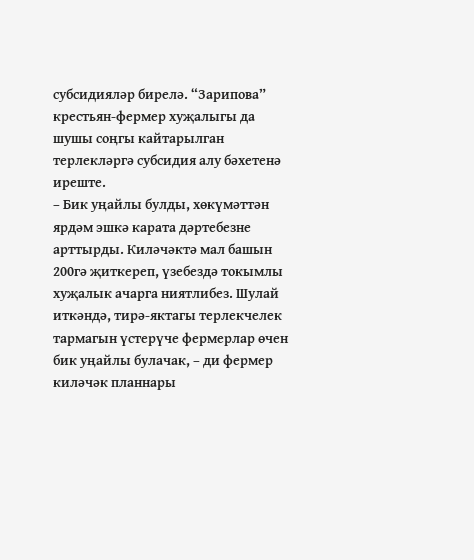субсидияләр бирелә. “Зарипова” крестьян-фермер хуҗалыгы да шушы соңгы кайтарылган терлекләргә субсидия алу бәхетенә иреште.
– Бик уңайлы булды, хөкүмәттән ярдәм эшкә карата дәртебезне арттырды. Киләчәктә мал башын 200гә җиткереп, үзебездә токымлы хуҗалык ачарга ниятлибез. Шулай иткәндә, тирә-яктагы терлекчелек тармагын үстерүче фермерлар өчен бик уңайлы булачак, – ди фермер киләчәк планнары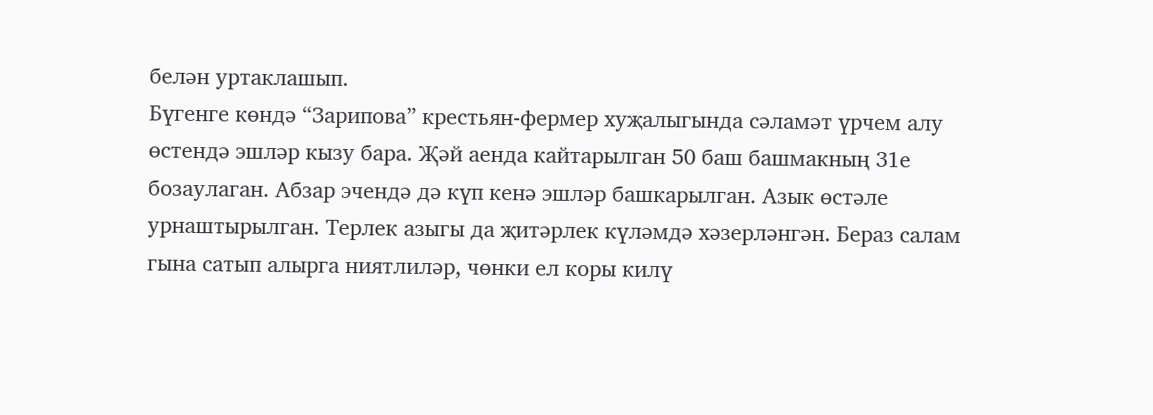белән уртаклашып.
Бүгенге көндә “Зарипова” крестьян-фермер хуҗалыгында сәламәт үрчем алу өстендә эшләр кызу бара. Җәй аенда кайтарылган 50 баш башмакның 31е бозаулаган. Абзар эчендә дә күп кенә эшләр башкарылган. Азык өстәле урнаштырылган. Терлек азыгы да җитәрлек күләмдә хәзерләнгән. Бераз салам гына сатып алырга ниятлиләр, чөнки ел коры килү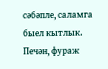сәбәпле, саламга быел кытлык. Печән, фураж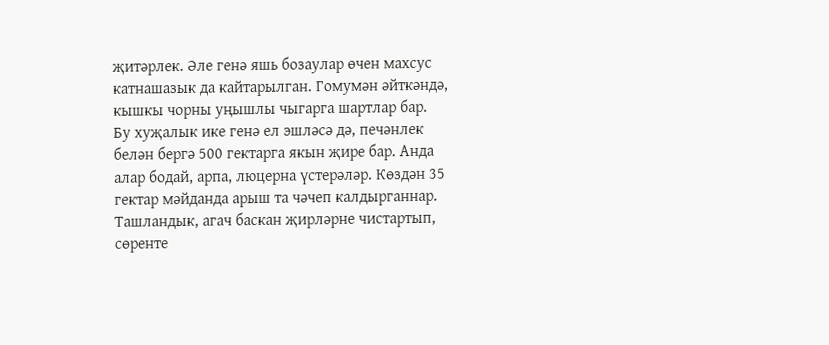җитәрлек. Әле генә яшь бозаулар өчен махсус катнашазык да кайтарылган. Гомумән әйткәндә, кышкы чорны уңышлы чыгарга шартлар бар.
Бу хуҗалык ике генә ел эшләсә дә, печәнлек белән бергә 500 гектарга якын җире бар. Анда алар бодай, арпа, люцерна үстерәләр. Көздән 35 гектар мәйданда арыш та чәчеп калдырганнар. Ташландык, агач баскан җирләрне чистартып, сөренте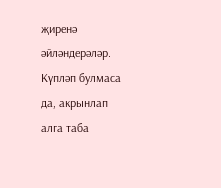җиренә әйләндерәләр. Күпләп булмаса да, акрынлап алга таба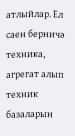атлыйлар. Ел саен берничә техника, агрегат алып техник базаларын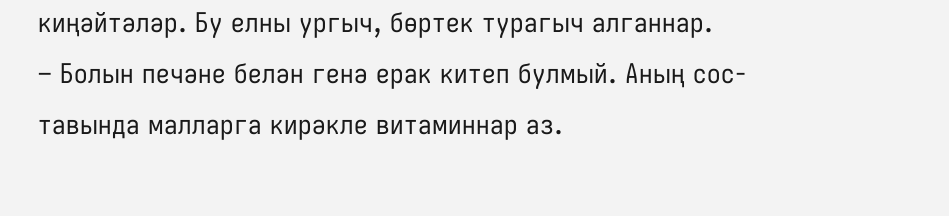киңәйтәләр. Бу елны ургыч, бөртек турагыч алганнар.
– Болын печәне белән генә ерак китеп булмый. Аның сос-тавында малларга кирәкле витаминнар аз.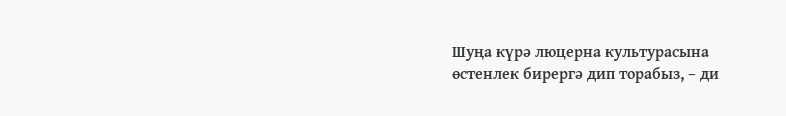Шуңа күрә люцерна культурасына өстенлек бирергә дип торабыз, – ди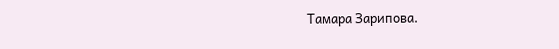Тамара Зарипова.